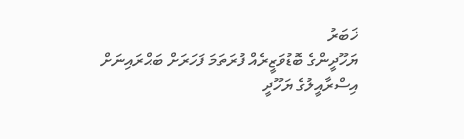ޚަބަރު
ޔަހޫދީންގެ ބޮޑުވަޒީރެއް ފުރަތަމަ ފަހަރަށް ބަޙްރައިނަށް
އިސްރާއީލުގެ ޔަހޫދީ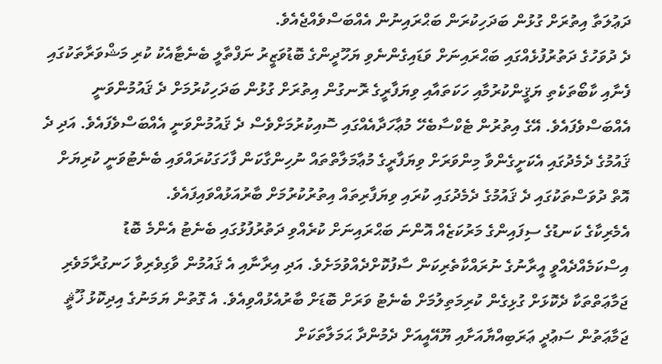ދަޢުލަތާ އިތުރަށް ގުޅުން ބަދަހިކުރަން ބަޙްރައިނުން އެއްބަސްވެއްޖެއެވެ.
ދެ ދުވަހުގެ ދަތުރުފުޅެއްގައި ބަޙްރައިނަށް ވަޑައިގެންނެވި ޔަހޫދީންގެ ބޮޑުވަޒީރު ނަފްތާލީ ބެނެޓާއެކު ކުރި މަޝްވަރާތަކުގައި ފެނާއި ކާބޯތަކެތި ޔަޤީންކުރުމާއި ހަކަތައާއި ވިޔަފާރީގެ ރޮނގުން އިތުރަށް ގުޅުން ބަދަހިކުރުމަށް ދެ ޤައުމުންވަނީ އެއްބަސްވެފައެވެ. އޭގެ އިތުރުން ޓެކްސާބެހޭ މުޢާހަދާއެއްގައި ސޮއިކުރުމަށްވެސް ދެ ޤައުމުންވަނީ އެއްބަސްވެފައެވެ. އަދި ދެ ޤައުމުގެ ދެމެދުގައި އެކަށީގެންވާ މިންވަރަށް ވިޔަފާރީގެ މުޢާމަލާތްތައް ނުހިންގާކަން ފާހަގަކުރައްވައި ބެނެޓުވަނީ ކުރިޔަށް އޮތް ދުވަސްތަކުގައި ދެ ޤައުމުގެ ދެމެދުގައި ކުރައި ވިޔަފާރިތައް އިތުރުކުރުމަށް ބާރުއަޅުއްވައިފައެވެ.
އެމެރިކާގެ ކަނޑުގެ ސިފައިންގެ މަރުކަޒެއް އޮންނަ ބަޙްރައިނަށް ކުރެއްވި ދަތުރުފުޅުގައި ބެނެޓު އެންމެ ބޮޑު އިސްކަމެއްދެއްވީ އީރާނުގެ ނުރައްކާތެރިކަން ސާފުކޮށްދެއްވުމަށެވެ. އަދި އިރާނާއި އެ ޤައުމުން ވާގިވެރިވާ ހަނގުރާމަވެރި ޖަމާޢަތްތަކާ ދެކޮޅަށް ގުޅިގެން ކުރިމަތިލުމަށް ބެނެޓު ވަރަށް ބޮޑަށް ބާރުއެޅުއްވިއެވެ. އެ ގޮތުން ޔަމަނުގެ އިދިކޮޅު ޚޫޘީ ޖަމާޢަތުން ސަޢުދީ ޢަރަބިއްޔާއަށާއި ޔޫއޭއީއަށް ދެމުންދާ ޙަމަލާތަކަށް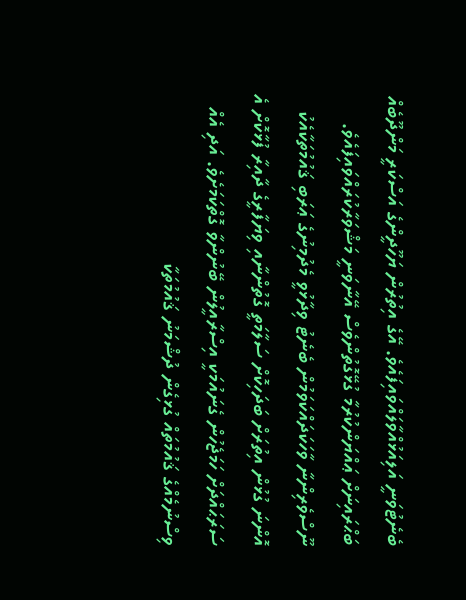ބެނެޓުވަނީ އަލިއަޅުއްވާލައްވައިފައެވެ. އޭގެ އިތުރުން ޔަހޫދީންގެ އަސްކަރީ މަންދޫބެއް ބަޙްރައިނަށް ޢައްޔަންކުރުމާ ގުޅޭގޮތުންވެސް އޭނާވަނީ މަޝްވަރާކުރައްވައިފައެވެ.
ނޫސްވެރިންނާ ވާހަކަދައްކަވަމުން ބެނެޓު ވިދާޅުވީ މެދުމިނުގެ ޢަރަބި ޤައުމުތަކާއެކު އޮންނަ ގުޅުން އިތުރަށް ބަދަހިކޮށް ސަލާމަތީ ގޮތުންނާއި ވިޔަފާރީގެ ދާއިރާ ފުޅާކޮށް އެ ސަރަޙައްދަށް ހަމަޖެހުން ގެނައުމަކީ އިސްރާއީލުން ބޭނުންވާ ގޮތްކަމަށެވެ. އަދި އެއް ވިސްނުމެއްގެ ޤައުމުތައް ގުޅިގެން ދުޝްމަނު ޤައުމުތަކާ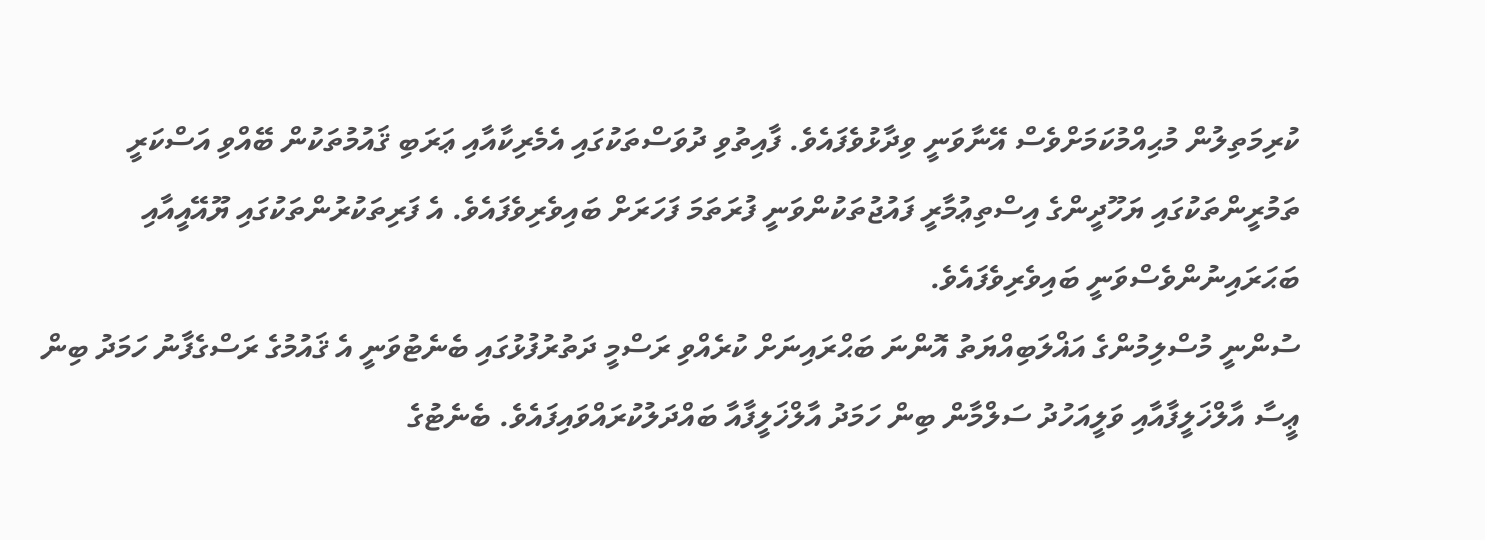ކުރިމަތިލުން މުޙިއްމުކަމަށްވެސް އޭނާވަނީ ވިދާޅުވެފައެވެ. ފާއިތުވި ދުވަސްތަކުގައި އެމެރިކާއާއި ޢަރަބި ޤައުމުތަކުން ބޭއްވި އަސްކަރީ ތަމުރީންތަކުގައި ޔަހޫދީންގެ އިސްތިޢުމާރީ ފައުޖުތަކުންވަނީ ފުރަތަމަ ފަހަރަށް ބައިވެރިވެފައެވެ. އެ ފަރިތަކުރުންތަކުގައި ޔޫއޭއީއާއި ބަޙަރައިނުންވެސްވަނީ ބައިވެރިވެފައެވެ.
ސުންނީ މުސްލިމުންގެ އަޣްލަބިއްޔަތު އޮންނަ ބަޙްރައިނަށް ކުރެއްވި ރަސްމީ ދަތުރުފުޅުގައި ބެނެޓުވަނީ އެ ޤައުމުގެ ރަސްގެފާނު ހަމަދު ބިން ޢީސާ އާލްޚަލީފާއާއި ވަލީއަހުދު ސަލްމާން ބިން ހަމަދު އާލްޚަލީފާއާ ބައްދަލުކުރައްވައިފައެވެ. ބެނެޓުގެ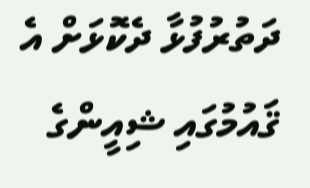ދަތުރުފުޅާ ދެކޮޅަށް އެ ޤައުމުގައި ޝިއީންގެ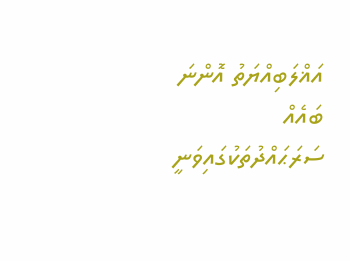އަޣްލަބިއްޔަތު އޮންނަ ބައެއް ސަރަޙައްދުތަކުގައިވަނީ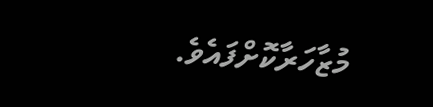މުޒާހަރާކޮށްފައެވެ.